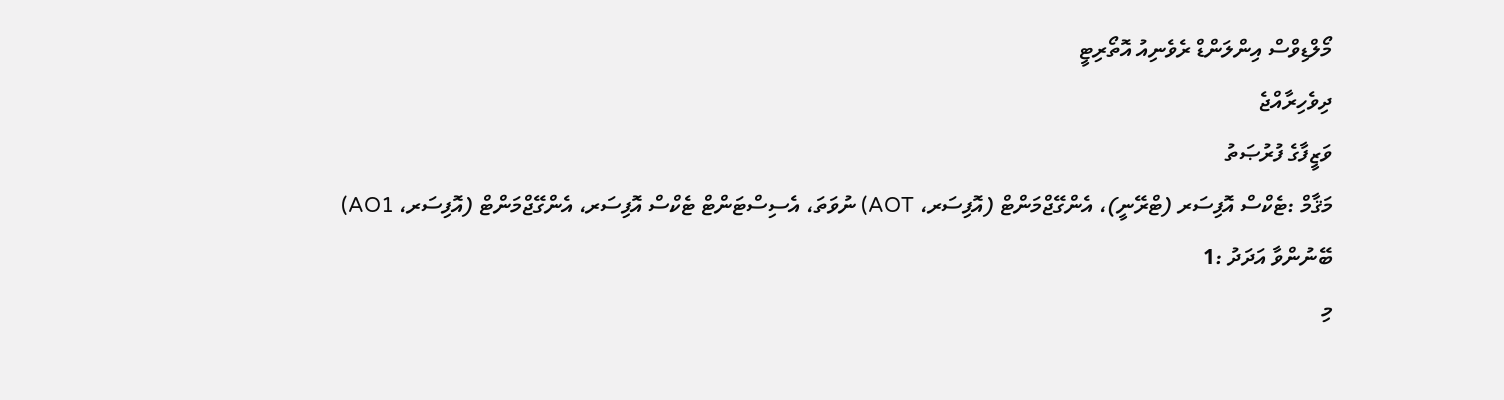މޯލްޑިވްސް އިންލަންޑް ރެވެނިއު އޮތޯރިޓީ
ދިވެހިރާއްޖެ
ވަޒީފާގެ ފުރުޞަތު
މަޤާމް :ޓެކްސް އޮފިސަރ (ޓްރޭނީ)، އެންގޭޖްމަންޓް (އޮފިސަރ، AOT) ނުވަތަ، އެސިސްޓަންޓް ޓެކްސް އޮފިސަރ، އެންގޭޖްމަންޓް (އޮފިސަރ، AO1)
ބޭނުންވާ އަދަދު :1
މި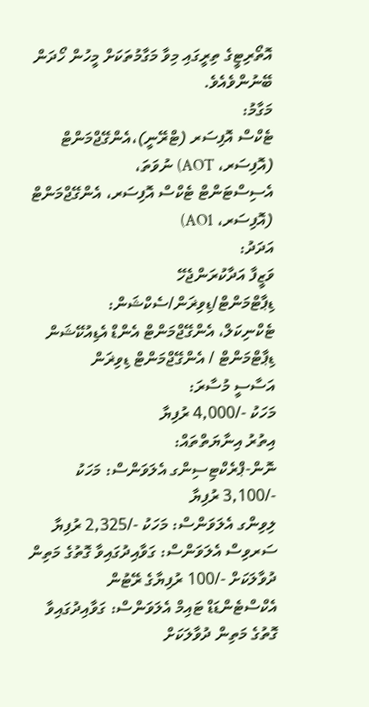އޮތޯރިޓީގެ ތިރީގައި މިވާ މަގާމުތަކަށް މީހުން ހޯދަން ބޭނުންވެއެވެ.
މަގާމު:
ޓެކްސް އޮފިސަރ (ޓްރޭނީ)،އެންގޭޖްމަންޓް (އޮފިސަރ، AOT) ނުވަތަ،
އެސިސްޓަންޓް ޓެކްސް އޮފިސަރ، އެންގޭޖްމަންޓް (އޮފިސަރ، AO1)
އަދަދު:
ވަޒީފާ އަދާކުރަންޖެހޭ ޑިޕާޓްމަންޓް/ޑިވިޜަން/ސެކްޝަން:
ޓެކްނިކަލް، އެންގޭޖްމަންޓް އެންޑް އެޑިއުކޭޝަން ޑިޕާޓްމަންޓް / އެންގޭޖްމަންޓް ޑިވިޜަން
އަސާސީ މުސާރަ:
މަހަކު -/4,000 ރުފިޔާ
އިތުރު އިނާޔަތްތައް:
ނޮން-ޕްރެކްޓިސިންގ އެލަވަންސް: މަހަކު -/3,100 ރުފިޔާ
ލިވިންގ އެލަވަންސް: މަހަކު -/2,325 ރުފިޔާ
ސަރވިސް އެލަވަންސް: ގަވާއިދުގައިވާ ގޮތުގެ މަތިން ދުވާލަކަށް -/100 ރުފިޔާގެ ރޭޓުން
އެކްސްޓެންޑަޑް ޓައިމް އެލަވަންސް: ގަވާއިދުގައިވާ ގޮތުގެ މަތިން ދުވާލަކަށް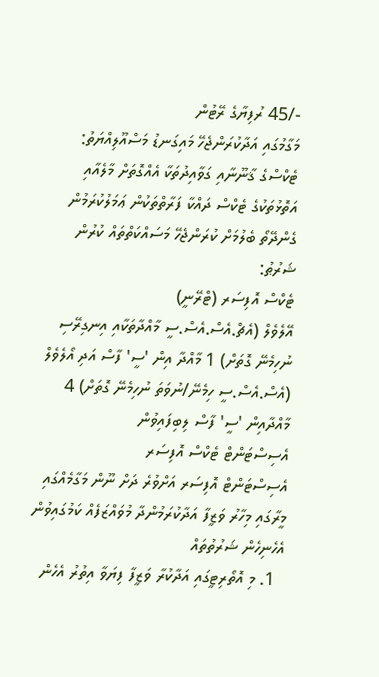-/45 ރުފިޔާގެ ރޭޓުން
މަގާމުގައި އަދާކުރަންޖެހޭ މައިގަނޑު މަސްއޫލިއްޔަތު:
ޓެކްސްގެ ޤާނޫނާއި ގަވާއިދުތަކާ އެއްގޮތަށް މާލެއާއި އަތޮޅުތަކުގެ ޓެކްސް ދައްކާ ފަރާތްތަކުން ޢަމަލުކުރަމުން ގެންދޭތޯ ބެލުމަށް ކުރަންޖެހޭ މަސައްކަތްތައް ކުރުން
ޝަރުޠު:
ޓެކްސް އޮފިސަރ (ޓްރޭނީ)
އޭލެވެލް (އެޗް.އެސް.އެސް.ސީ މާއްދާތަކާއި އިނގިރޭސި ނުހިމެނޭ ގޮތަށް) 1 މާއްދާ އިން 'ސީ' ފާސް އަދި އޯލެވެލް (އެސް.އެސް.ސީ ހިމެނޭ/ނުވަތަ ނުހިމެނޭ ގޮތަށް) 4 މާއްދާއިން 'ސީ' ފާސް ލިބިފައިވުން
އެސިސްޓަންޓް ޓެކްސް އޮފިސަރ
އެސިސްޓަންޓް އޮފިސަރ އަށްވުރެ ދަށް ނޫން މަގާމެއްގައި މީރާގައި މިހާރު ވަޒީފާ އަދާކުރަމުންދާ މުވައްޒަފެއް ކަމުގައިވުން
އެހެނިހެން ޝަރުތުތައް
  1. މި އޮތޯރިޓީގައި އަދާކުރާ ވަޒީފާ ފިޔަވާ އިތުރު އެހެން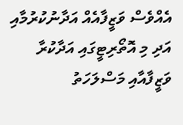އެއްވެސް ވަޒީފާއެއް އަދާނުކުރުމާއި އަދި މި އޮތޯރިޓީގައި އަދާކުރާ ވަޒީފާއާއި މަސްލަހަތު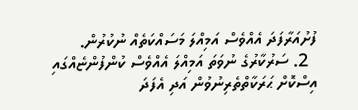ފުށުއަރާފަދަ އެއްވެސް އަމިއްލަ މަސައްކަތެއް ނުކުރުން.
  2. ސަރުކާރުގެ ނުވަތަ އަމިއްލަ އެއްވެސް ކުންފުންޏެއްގައި އިސްކޮށް ޙަރަކާތްތެރިނުވުން އަދި އެފަދަ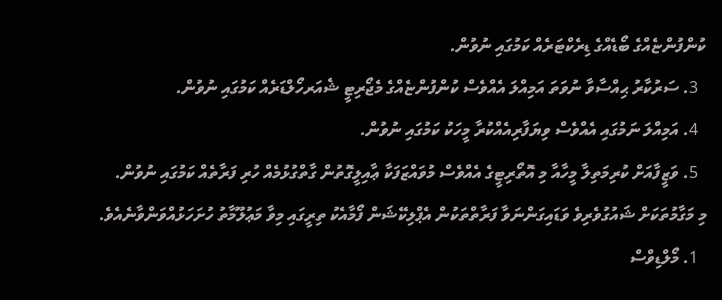ކުންފުންޏެއްގެ ބޯޑެއްގެ ޑިރެކްޓަރެއް ކަމުގައި ނުވުން.
  3. ސަރުކާރު ޙިއްސާވާ ނުވަތަ އަމިއްލަ އެއްވެސް ކުންފުންޏެއްގެ މެޖޯރިޓީ ޝެއަރހޯލްޑަރެއް ކަމުގައި ނުވުން.
  4. އަމިއްލަ ނަމުގައި އެއްވެސް ވިޔަފާރިއެއްކުރާ މީހަކު ކަމުގައި ނުވުން.
  5. ވަޒީފާއަށް ކުރިމަތިލާ މީހާއާ މި އޮތޯރިޓީގެ އެއްވެސް މުވައްޒަފަކާ ޢާއިލީގޮތުން ގާތްގުޅުމެއް ހުރި ފަރާތެއް ކަމުގައި ނުވުން.
މި މަގާމުތަކަށް ޝައުގުވެރިވެ ވަޑައިގަންނަވާ ފަރާތްތަކުން އެޕްލިކޭޝަން ފޯމާއެކު ތިރީގައި މިވާ މަޢުލޫމާތު ހުށަހަޅުއްވަންވާނެއެވެ.
  1. މޯލްޑިވްސް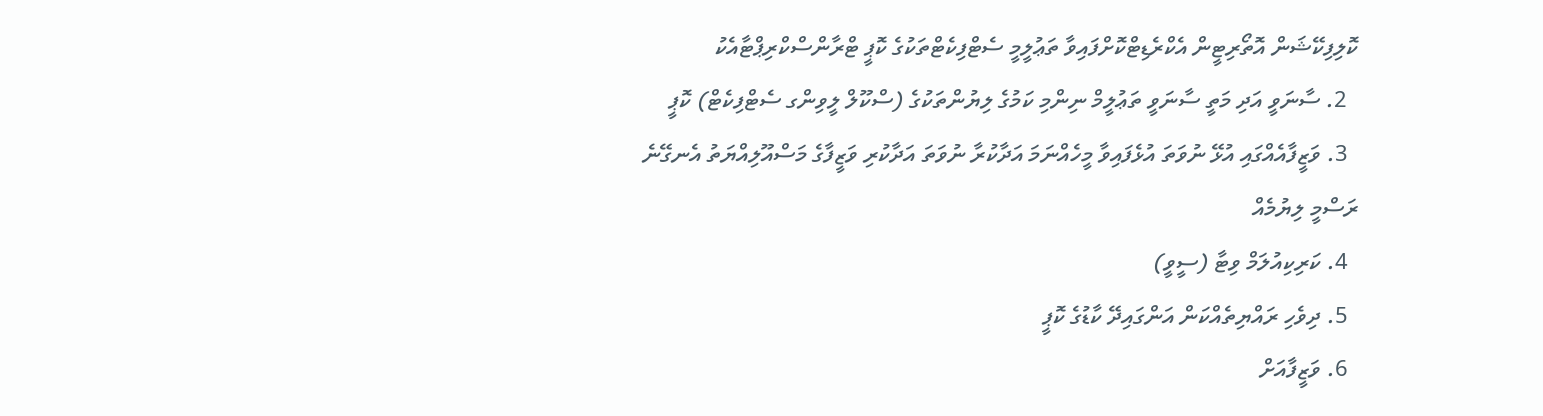ކޮލިފިކޭޝަން އޮތޯރިޓީން އެކްރެޑިޓްކޮށްފައިވާ ތަޢުލީމީ ސެޓްފިކެޓްތަކުގެ ކޮޕީ ޓްރާންސްކްރިޕްޓާއެކު
  2. ސާނަވީ އަދި މަތީ ސާނަވީ ތަޢުލީމް ނިންމި ކަމުގެ ލިޔުންތަކުގެ (ސްކޫލް ލީވިންގ ސެޓްފިކެޓް) ކޮޕީ
  3. ވަޒީފާއެއްގައި އުޅޭ ނުވަތަ އުޅެފައިވާ މީހެއްނަމަ އަދާކުރާ ނުވަތަ އަދާކުރި ވަޒީފާގެ މަސްއޫލިއްޔަތު އެނގޭނެ ރަސްމީ ލިޔުމެއް
  4. ކަރިކިއުލަމް ވިޓާ (ސީވީ)
  5. ދިވެހި ރައްޔިތެއްކަން އަންގައިދޭ ކާޑުގެ ކޮޕީ
  6. ވަޒީފާއަށް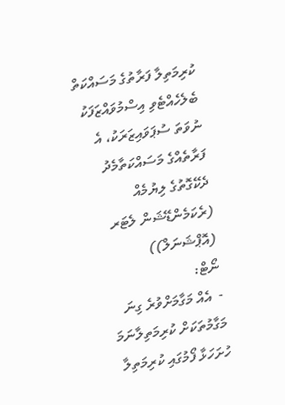ކުރިމަތިލާ ފަރާތުގެ މަސައްކަތް ބެލެހެއްޓެވި އިސްމުވައްޒަފަކު ނުވަތަ ސުޕަވައިޒަރަކު، އެ ފަރާތެއްގެ މަސައްކަތާމެދު ދެކޭގޮތުގެ ލިޔުމެއް (ރެކަމެންޑޭޝަން ލެޓަރ (އޮޕްޝަނަލް))
ނޯޓް:
-  އެއް މަގާމަށްވުރެ ގިނަ މަގާމުތަކަށް ކުރިމަތިލާނަމަ ހުށަހަޅާ ފޯމުގައި ކުރިމަތިލާ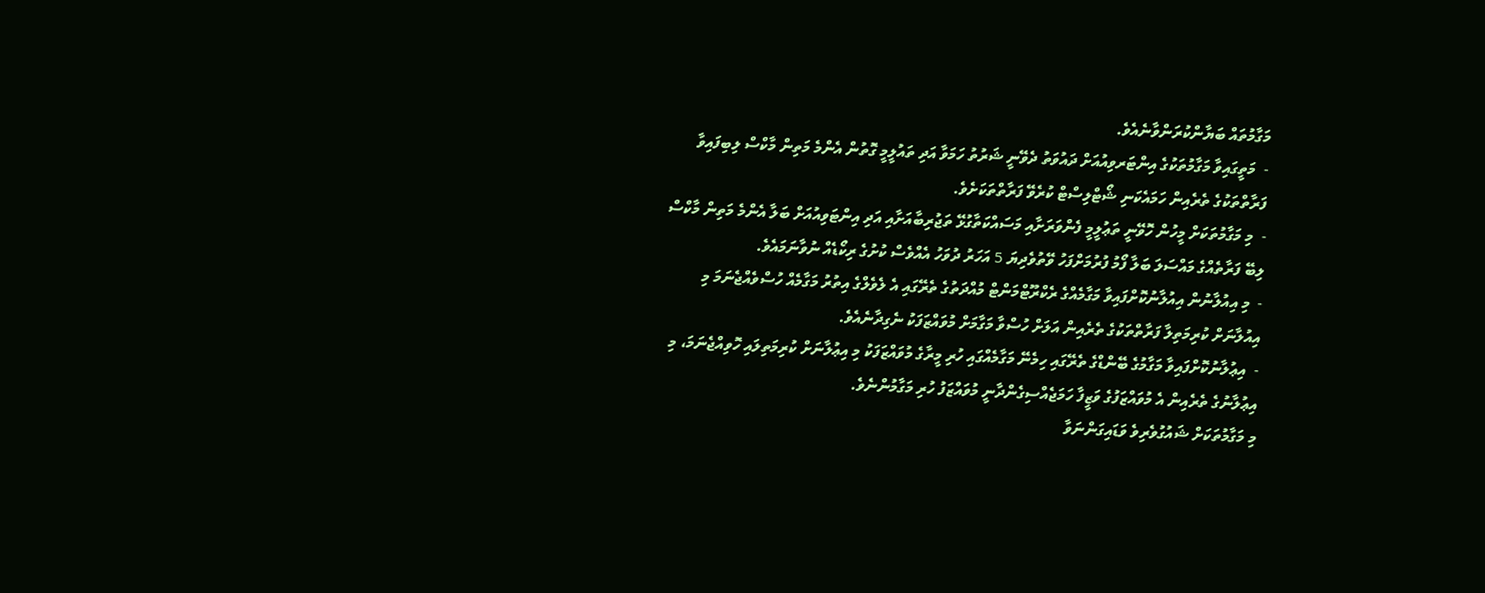މަގާމުތައް ބަޔާންކުރަންވާނެއެވެ.
-  މަތީގައިވާ މަގާމުތަކުގެ އިންޓަރވިއުއަށް ދައުވަތު ދެވޭނީ ޝަރުތު ހަމަވާ އަދި ތައުލީމީ ގޮތުން އެންމެ މަތިން މާކްސް ލިބިފައިވާ ފަރާތްތަކުގެ ތެރެއިން ހަމައެކަނި ޝޯޓްލިސްޓް ކުރެވޭ ފަރާތްތަކަށެވެ.
-  މި މަގާމުތަކަށް މީހުން ހޮވޭނީ ތަޢުލީމީ ފެންވަރަށާއި މަސައްކަތާގުޅޭ ތަޖުރިބާއަށާއި އަދި އިންޓަވިއުއަށް ބަލާ އެންމެ މަތިން މާކްސް ލިބޭ ފަރާތެއްގެ މައްސަލަ ބަލާ ފޯމު ފުރުމަށްފަހު ވޭތުވެދިޔަ 5 އަހަރު ދުވަހު އެއްވެސް ކުށުގެ ރިކޯޑެއް ނުވާނަމައެވެ.
-  މި އިއުލާނުން އިއުލާނުކޮށްފައިވާ މަގާމެއްގެ ރެކްރޫޓްމަންޓް މުއްދަތުގެ ތެރޭގައި އެ ލެވެލްގެ އިތުރު މަގާމެއް ހުސްވެއްޖެނަމަ މި އިއުލާނަށް ކުރިމަތިލާ ފަރާތްތަކުގެ ތެރެއިން އަލަށް ހުސްވާ މަގާމަށް މުވައްޒަފަކު ނެގިދާނެއެވެ.
-  އިޢުލާނުކޮށްފައިވާ މަގާމުގެ ބޭންޑްގެ ތެރޭގައި ހިމެނޭ މަގާމެއްގައި ހުރި މީރާގެ މުވައްޒަފަކު މި އިޢުލާނަށް ކުރިމަތިލައި ހޮވިއްޖެނަމަ، މި އިޢުލާނުގެ ތެރެއިން އެ މުވައްޒަފުގެ ވަޒީފާ ހަމަޖެއްސިގެންދާނީ މުވައްޒަފު ހުރި މަގާމުންނެވެ.
މި މަގާމުތަކަށް ޝައުގުވެރިވެ ވަޑައިގަންނަވާ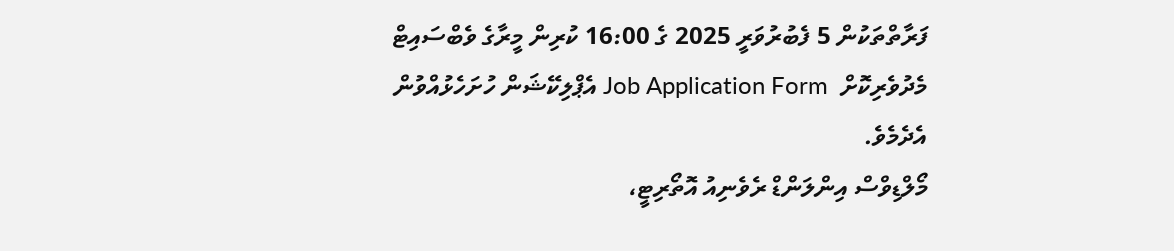ފަރާތްތަކުން 5 ފެބުރުވަރީ 2025 ގެ 16:00 ކުރިން މީރާގެ ވެބްސައިޓް މެދުވެރިކޮށް  Job Application Form އެޕްލިކޭޝަން ހުށަހެޅުއްވުން އެދެމެވެ.
މޯލްޑިވްސް އިންލަންޑް ރެވެނިއު އޮތޯރިޓީ،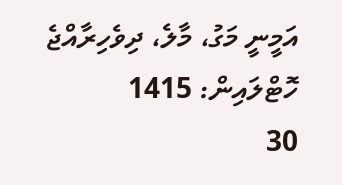އަމީނީ މަގު، މާލެ، ދިވެހިރާއްޖެ
ހޮޓްލައިން: 1415
30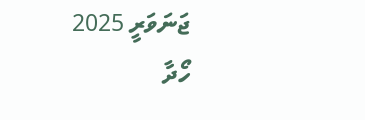ޖަނަވަރީ 2025
ހޯދާ